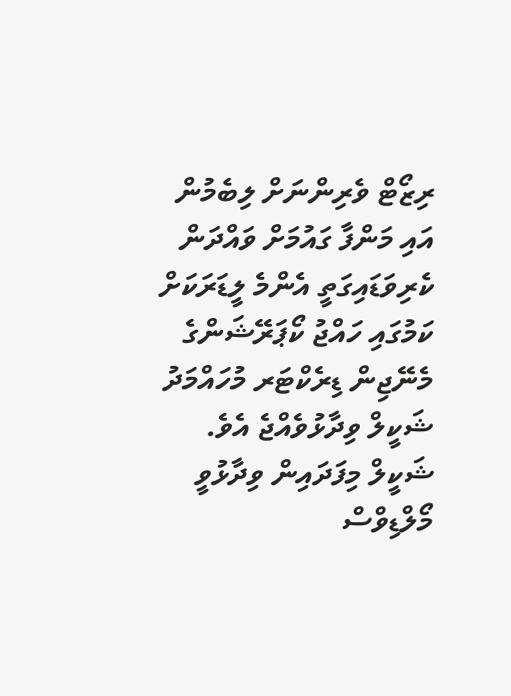ރިޒޯޓް ވެރިންނަށް ލިބެމުން އައި މަންފާ ގައުމަށް ވައްދަން ކެރިވަޑައިގަތީ އެންމެ ލީޑަރަކަށް ކަމުގައި ހައްޖު ކޯޕަރޭޝަންގެ މެނޭޖިން ޑިރެކްޓަރ މުހައްމަދު ޝަކީލް ވިދާޅުވެއްޖެ އެވެ.
ޝަކީލް މިފަދައިން ވިދާޅުވީ މޯލްޑިވްސް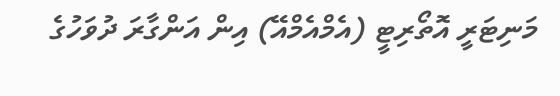މަނިޓަރީ އޮތޯރިޓީ (އެމްއެމްއޭ) އިން އަންގާރަ ދުވަހުގެ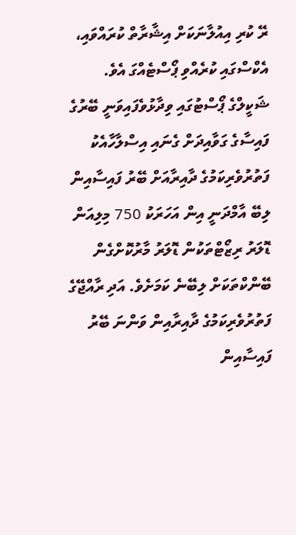ރޭ ކުރި އިއުލާނަކަށް އިޝާރާތް ކުރައްވައި، އެކްސްގައި ކުރެއްވި ޕޯސްޓެއްގަ އެވެ.
ޝަކީލްގެ ޕޯސްޓުގައި ވިދާޅުވެފައިވަނީ ބޭރުގެ ފައިސާގެ ގަވާއިދަށް ގެނައި އިސްލާހާއެކު ފަތުރުވެރިކަމުގެ ދާއިރާއަށް ބޭރު ފައިސާއިން ލިބޭ އާމްދަނީ އިން އަހަރަކު 750 މިލިއަން ޑޮލަރު ރިޒޯޓްތަކުން ޑޮލަރު މާރުކޮށްގެން ބޭންކްތަކަށް ލިބޭނެ ކަމަށެވެ. އަދި ރާއްޖޭގެ ފަތުރުވެރިކަމުގެ ދާއިރާއިން ވަންނަ ބޭރު ފައިސާއިން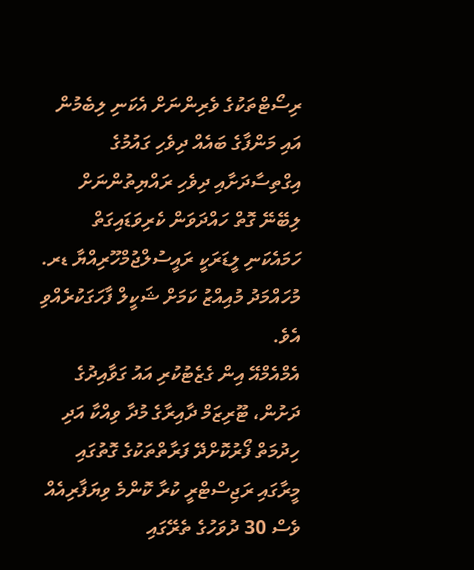ރިސޯޓްތަކުގެ ވެރިންނަށް އެކަނި ލިބެމުން އައި މަންފާގެ ބައެއް ދިވެހި ގައުމުގެ އިގްތިސާދަށާއި ދިވެހި ރައްޔިތުންނަށް ލިބޭނޭ ގޮތް ހައްދަވަން ކެރިވަޑައިގަތް ހަމައެކަނި ލީޑަރަކީ ރައީސުލްޖުމްހޫރިއްޔާ ޑރ. މުހައްމަދު މުއިއްޒު ކަމަށް ޝަކީލް ފާހަގަކުރެއްވި އެވެ.
އެމްއެމްއޭ އިން ގެޒެޓުކުރި އައު ގަވާއިދުގެ ދަށުން، ޓޫރިޒަމް ދާއިރާގެ މުދާ ވިއްކާ އަދި ހިދުމަތް ފޯރުކޮށްދޭ ފަރާތްތަކުގެ ގޮތުގައި މީރާގައި ރަޖިސްޓްރީ ކުރާ ކޮންމެ ވިޔަފާރިއެއް ވެސް 30 ދުވަހުގެ ތެރޭގައި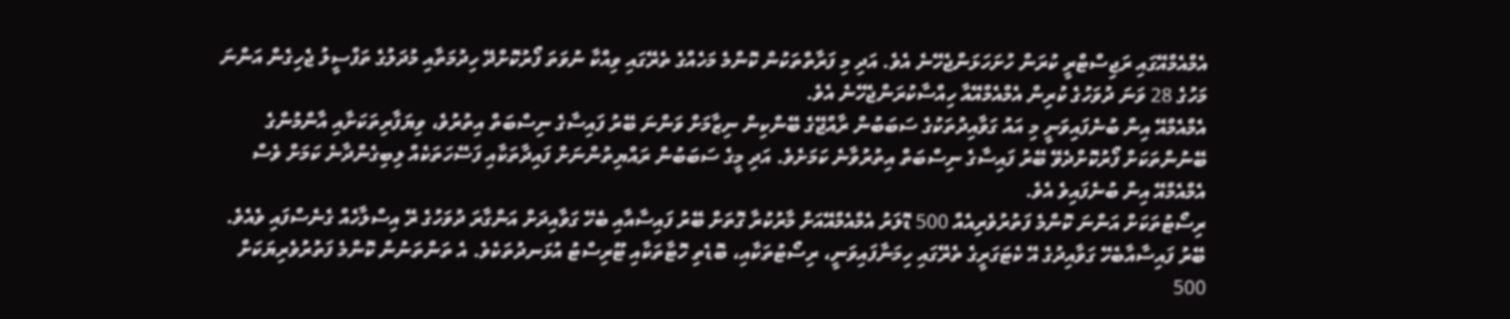އެމްއެމްއޭގައި ރަޖިސްޓްރީ ކުރަން ހުށަހަޅަންޖެހޭނެ އެވެ. އަދި މި ފަރާތްތަކުން ކޮންމެ މަހެއްގެ ތެރޭގައި ވިއްކާ ނުވަތަ ފޯރުކޮށްދޭ ހިދުމަތާއި މުދަލުގެ ތަފްސީލު ޖެހިގެން އަންނަ މަހުގެ 28 ވަނަ ދުވަހުގެ ކުރިން އެމްއެމްއޭއާ ހިއްސާކުރަންޖެހޭނެ އެވެ.
އެމްއެމްއޭ އިން ބުނެފައިވަނީ މި އައު ގަވާއިދުތަކުގެ ސަބަބުން ރާއްޖޭގެ ބޭންކިން ނިޒާމަށް ވަންނަ ބޭރު ފައިސާގެ ނިސްބަތް އިތުރުވެ، ވިޔަފާރިތަކަށާއި އާންމުންގެ ބޭނުންތަކަށް ފޯރުކޮށްދެވޭ ބޭރު ފައިސާގެ ނިސްބަތް އިތުރުވާނެ ކަމަށެވެ. އަދި މީގެ ސަބަބުން ރައްޔިތުންނަށް ފައިދާތަކާއި ފަސޭހަތަކެއް ލިބިގެންދާނެ ކަމަށް ވެސް އެމްއެމްއޭ އިން ބުނެފައިވެ އެވެ.
ރިސޯޓުތަކަށް އަންނަ ކޮންމެ ފަތުރުވެރިއެއް 500 ޑޮލަރު އެމްއެމްއޭއަށް މާރުކުރާ ގޮތަށް ބޭރު ފައިސާއާއި ބެހޭ ގަވާއިދަށް އަންގާރަ ދުވަހުގެ ރޭ އިސްލާހެއް ގެނެސްފައި ވެއެވެ. ބޭރު ފައިސާއާބެހޭ ގަވާއިދުގެ އޭ ކެޓަގަރީގެ ތެރޭގައި ހިމަނާފައިވަނީ، ރިސޯޓުތަކާއި، ބޮޑެތި ހޮޓާތަކާއި ޓޫރިސްޓު އުޅަނދުތަކެވެ. އެ ތަންތަނުން ކޮންމެ ފަތުރުވެރިޔަކަށް 500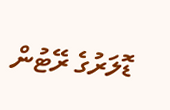ޑޮލަރުގެ ރޭޓުން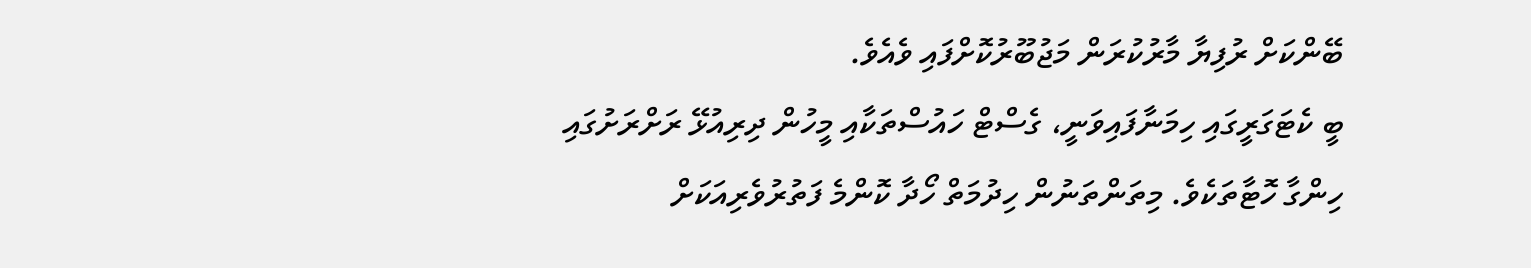ބޭންކަށް ރުފިޔާ މާރުކުރަން މަޖުބޫރުކޮށްފައި ވެއެވެ.
ބީ ކެޓަގަރީގައި ހިމަނާފައިވަނީ، ގެސްޓް ހައުސްތަކާއި މީހުން ދިރިއުޅޭ ރަށްރަށުގައި ހިންގާ ހޮޓާތަކެވެ. މިތަންތަނުން ހިދުމަތް ހޯދާ ކޮންމެ ފަތުރުވެރިއަކަށް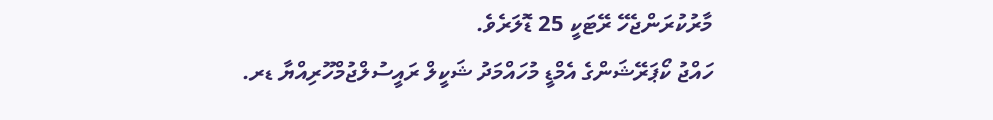މާރުކުރަންޖެހޭ ރޭޓަކީ 25 ޑޮލަރެވެ.
ހައްޖު ކޯޕަރޭޝަންގެ އެމްޑީ މުހައްމަދު ޝަކީލް ރައީސުލްޖުމްހޫރިއްޔާ ޑރ.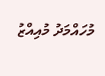މުހައްމަދު މުއިއްޒު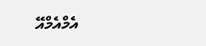އެމްއެމްއޭ